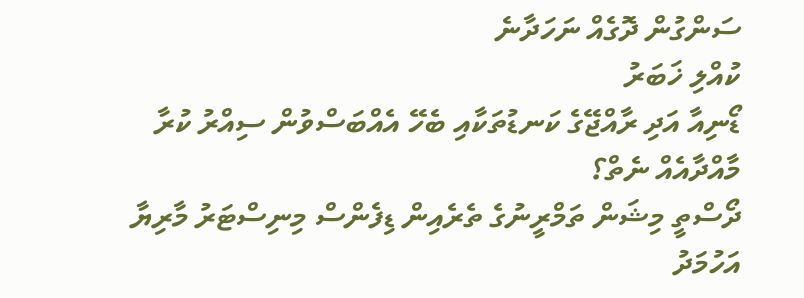ސަންގުން ދޮގެއް ނަހަދާނެ
ކުއްލި ޚަބަރު
ޑޯނިއާ އަދި ރާއްޖޭގެ ކަނޑުތަކާއި ބެހޭ އެއްބަސްވުން ސިއްރު ކުރާ މާއްދާއެއް ނެތް؟
ދޯސްތީ މިޝަން ތަމްރީނުގެ ތެރެއިން ޑިފެންސް މިނިސްޓަރު މާރިޔާ އަހުމަދު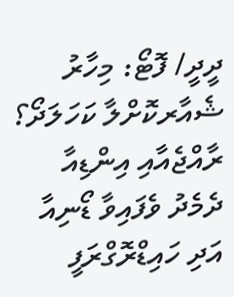ދީދީ/ ފޮޓޯ: މިހާރު
ޝެއާރކޮށްލާ ކަހަލަދޯ؟
ރާއްޖެއާއި އިންޑިއާ ދެމެދު ވެފައިވާ ޑޯނިއާ އަދި ހައިޑްރޮގްރަފީ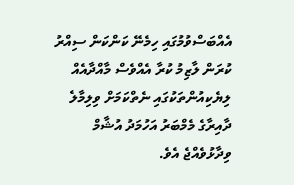އެއްބަސްވުމުގައި ހިމެނޭ ކަންކަން ސިއްރު ކުރަން ލާޒިމު ކުރާ އެއްވެސް މާއްދާއެއް ލިޔެކިއުންތަކުގައި ނެތްކަމަށް ވިލިމާލެ ދާއިރާގެ މެމްބަރު އަހުމަދު އުޝާމް ވިދާޅުވެއްޖެ އެވެ.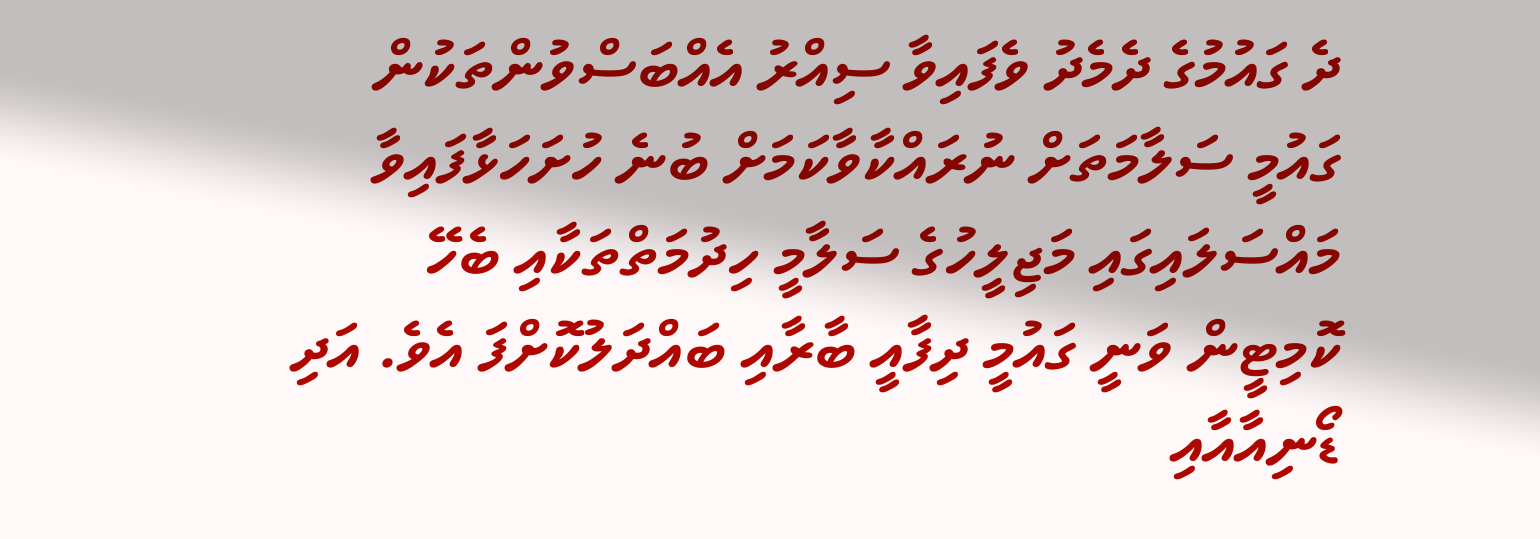ދެ ގައުމުގެ ދެމެދު ވެފައިވާ ސިއްރު އެއްބަސްވުންތަކުން ގައުމީ ސަލާމަތަށް ނުރައްކާވާކަމަށް ބުނެ ހުށަހަޅާފައިވާ މައްސަލައިގައި މަޖިލީހުގެ ސަލާމީ ހިދުމަތްތަކާއި ބެހޭ ކޮމިޓީން ވަނީ ގައުމީ ދިފާއީ ބާރާއި ބައްދަލުކޮށްފަ އެވެ. އަދި ޑޯނިއާއާއި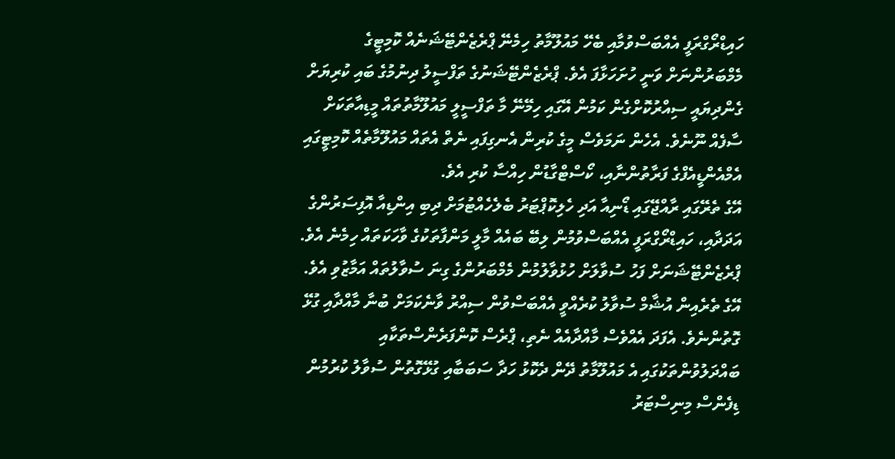ހައިޑްރޯގްރަފީ އެއްބަސްވުމާއި ބެހޭ މައުލޫމާތު ހިމެނޭ ޕްރެޒެންޓޭޝަނެއް ކޮމިޓީގެ މެމްބަރުންނަށް ވަނީ ހުށަހަޅާފަ އެވެ. ޕްރެޒެންޓޭޝަނުގެ ތަފްސީލު ދިނުމުގެ ބައި ކުރިޔަށް ގެންދިޔައީ ސިއްރުކޮށްގެން ކަމުން އޭގައި ހިމޭނޭ މާ ތަފްސީލީ މައުލޫމާތުތައް މީޑިއާތަކަށް ސާފެއް ނޫނެވެ. އެހެން ނަމަވެސް މީގެ ކުރިން އެނގިފައި ނެތް އެތައް މައުލޫމާތެއް ކޮމިޓީގައި އެމްއެންޑީއެފްގެ ފަރާތުންނާއި، ކޯސްޓްގާޑުން ހިއްސާ ކުރި އެވެ.
އޭގެ ތެރޭގައި ރާއްޖޭގައި ޑޯނިއާ އަދި ހެލިކޮޕްޓަރު ބެލެހެއްޓުމަށް ދިބި އިންޑިއާ އޮފިސަރުންގެ އަދަދާއި، ހައިޑްރޯގްރަފީ އެއްބަސްވުމުން ލިބޭ ބައެއް މާލީ މަންފާތަކުގެ ވާހަކަތައް ހިމެނެ އެވެ.
ޕްރެޒެންޓޭޝަނަށް ފަހު ސުވާލަށް ހުޅުވާލުމުން މެމްބަރުންގެ ގިނަ ސުވާލުތައް އަމާޒުވި އެވެ. އޭގެ ތެރެއިން އުޝާމް ސުވާލު ކުރެއްވީ އެއްބަސްވުން ސިއްރު ވާނެކަމަށް ބުނާ މާއްދާއި ގުޅޭ ގޮތުންނެވެ. އެފަދަ އެއްވެސް މާއްދާއެއް ނެތި، ޕްރެސް ކޮންފަރެންސްތަކާއި ބައްދަލުވުންތަކުގައި އެ މައުލޫމާތު ދޭން ދެކޮޅު ހަދާ ސަބަބާއި ގުޅޭގޮތުން ސުވާލު ކުރުމުން ޑިފެންސް މިނިސްޓަރު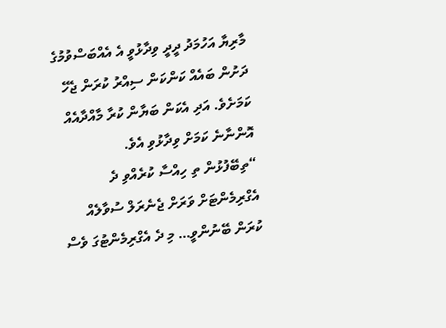މާރިޔާ އަހުމަދު ދީދީ ވިދާޅުވީ އެ އެއްބަސްވުމުގެ ދަށުން ބައެއް ކަންކަން ސިއްރު ކުރަން ޖެހޭ ކަމަށެވެ. އަދި އެކަން ބަޔާން ކުރާ މާއްދާއެއް އޮންނާނެ ކަމަށް ވިދާޅުވި އެވެ.
“ތިބޭފުޅުން ތި ހިއްސާ ކުރެއްވި ދެ އެގްރިމެންޓަށް ވަރަށް ޖެނެރަލް ސުވާލެއް ކުރަން ބޭނުންވީ… މި ދެ އެގްރިމެންޓުގަ ވެސް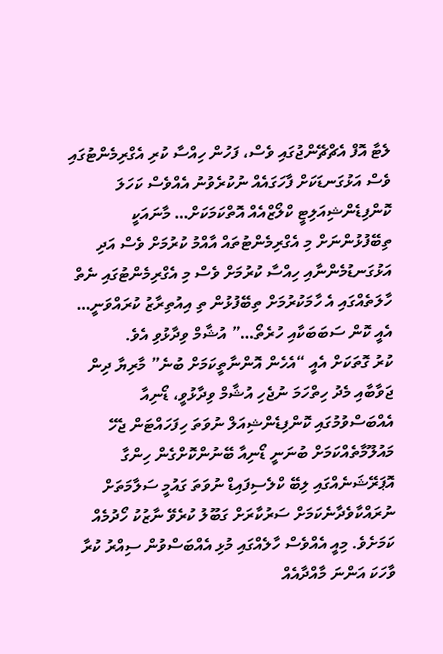ލެޓާ އޮފް އެޗްޗޭންޖުގައި ވެސް، ފަހުން ހިއްސާ ކުރި އެގްރިމެންޓުގައި ވެސް އަޅުގަނޑަކަށް ފާހަގައެއް ނުކުރެވުނު އެއްވެސް ކަހަލަ ކޮންފިޑެންޝިއަލިޓީ ކްލޯޒްއެއް އޮތްކަމަކަށް… މާނައަކީ ތިބޭފުޅުންނަށް މި އެގްރިމެންޓުތައް އާއްމު ކުރުމަށް ވެސް އަދި އަޅުގަނޑުމެންނާއި ހިއްސާ ކުރުމަށް ވެސް މި އެގްރިމެންޓުގައި ނެތް ހާލަތެއްގައި އެ ހާމަކުރުމަށް ތިބޭފުޅުން ތި އިއުތިރާޒު ކުރައްވަނީ… އެއީ ކޮން ސަބަބަކާއި ހުރެތޯ…” އުޝާމް ވިދާޅުވި އެވެ.
ކުރު ގޮތަކަށް އެއީ “އެހެން އޮންނާތީކަމަށް ބުނެ” މާރިޔާ ދިން ޖަވާބާއި މެދު ހިތްހަމަ ނުޖެހި އުޝާމް ވިދާޅުވީ، ޑޯނިއާ އެއްބަސްވުމުގައި ކޮންފިޑެންޝިއަލް ނުވަތަ ހިފަހައްޓަން ޖެހޭ މައުލޫމާތެއްކަމަށް ބުނަނީ ޑޯނިއާ ބޭނުންކޮށްގެން ހިންގާ އޮޕަރޭޝަނެއްގައި ލިބޭ ކްލެސިފައިޑް ނުވަތަ ގައުމީ ސަލާމަތަށް ނުރައްކާވެދާނެކަމަށް ސަރުކާރަށް ގަބޫލު ކުރެވޭ ނާޒުކު ހޯދުމެއް ކަމަށެވެ. މިއީ އެއްވެސް ހާލެއްގައި މުޅި އެއްބަސްވުން ސިއްރު ކުރާ ވާހަކަ އަންނަ މާއްދާއެއް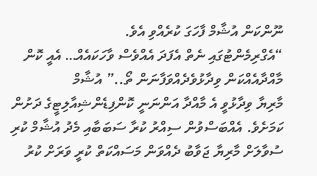ނޫންކަން އުޝާމް ފާހަގަ ކުރެއްވި އެވެ.
“އެގްރިމެންޓުގައި ނެތް އެފަދަ އެއްވެސް ވާހަކައެއް… އެއީ ކޮން މާއްދާއެއްކަން ވިދާޅުވެދެއްވަފާނަން ތޯ..” އުޝާމް
މާރިޔާ ވިދާޅުވީ އެ މާއްދާ އަންނަނީ ކޮންފިޑެންޝިއާލިޓީގެ ދަށުން ކަމަށެވެ. އެއްބަސްވުން ސިއްރު ކުރާ ސަބަބާއި މެދު އުޝާމް ކުރި ސުވާލަށް މާރިޔާ ޖަވާބު ދެއްވަން މަސައްކަތް ކުރީ ވަރަށް ކުރު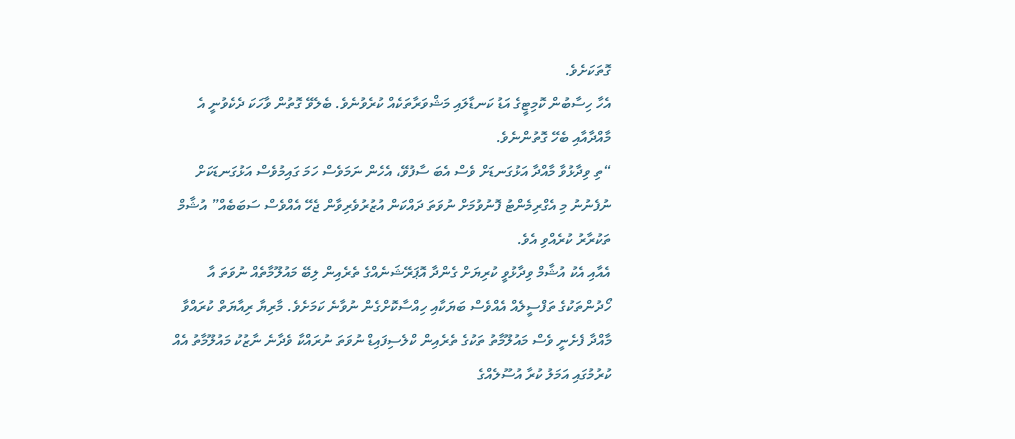ގޮތަކަށެވެ.
އެހާ ހިސާބުން ކޮމިޓީގެ އަޑު ކަނޑާލައި މަޝްވަރާތަކެއް ކުރެވުނެވެ. ބެލެވޭ ގޮތުން ވާހަކަ ދެކެވުނީ އެ މާއްދާއާއި ބެހޭ ގޮތުންނެވެ.
“ތި ވިދާޅުވާ މާއްދާ އަޅުގަނޑަށް ވެސް އެބަ ސާފުވޭ، އެހެން ނަމަވެސް ހަމަ ގައިމުވެސް އަޅުގަނޑަކަށް ނުފެނުނު މި އެގްރިމެންޓު ފޮނުވުމަށް ނުވަތަ ދައްކަން އުޒުރުވެރިވާން ޖެހޭ އެއްވެސް ސަބަބެއް” އުޝާމް ތަކުރާރު ކުރެއްވި އެވެ.
އެއާއި އެކު އުޝާމް ވިދާޅުވީ ކުރިޔަށް ގެންދާ އޮޕަރޭޝަނެއްގެ ތެރެއިން ލިބޭ މައުލޫމާތެއް ނުވަތަ އާ ހޯދުންތަކުގެ ތަފްސީލެއް އެއްވެސް ބަޔަކާއި ހިއްސާކޮށްގެން ނުވާނެ ކަމަށެވެ. މާރިޔާ ރިއާޔަތް ކުރައްވާ މާއްދާ ފެށެނީ ވެސް މައުލޫމާތު ތަކުގެ ތެރެއިން ކްލެސިފައިޑް ނުވަތަ ނުރައްކާ ވެދާނެ ނާޒުކު މައުލޫމާތު އެއް ކުރުމުގައި އަމަލު ކުރާ އުސޫލެއްގެ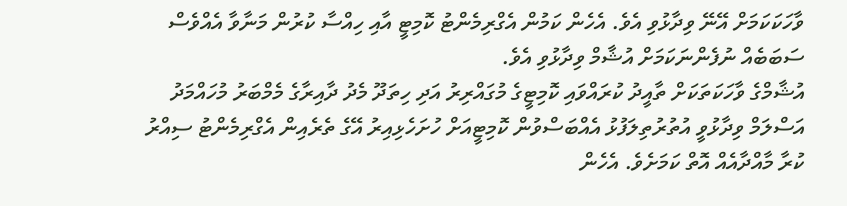ވާހަކަކަމަށް އޭނޭ ވިދާޅުވި އެވެ. އެހެން ކަމުން އެގްރިމެންޓު ކޮމިޓީ އާއި ހިއްސާ ކުރުން މަނާވާ އެއްވެސް ސަބަބެއް ނުފެންނަކަމަށް އުޝާމް ވިދާޅުވި އެވެ.
އުޝާމްގެ ވާހަކަތަކަށް ތާއީދު ކުރައްވައި ކޮމިޓީގެ މުގައްރިރު އަދި ހިތަދޫ މެދު ދާއިރާގެ މެމްބަރު މުހައްމަދު އަސްލަމް ވިދާޅުވީ އުތުރުތިލަފުޅު އެއްބަސްވުން ކޮމިޓީއަށް ހުށަހެޅިއިރު އޭގެ ތެރެއިން އެގްރިމެންޓު ސިއްރު ކުރާ މާއްދާއެއް އޮތް ކަމަށެވެ. އެހެން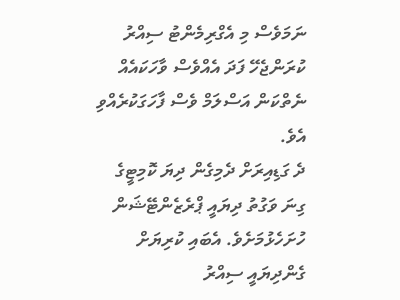ނަމަވެސް މި އެގްރިމެންޓު ސިއްރު ކުރަންޖެހޭ ފަދަ އެއްވެސް ވާހަކައެއް ނެތްކަން އަސްލަމް ވެސް ފާހަގަކުރެއްވި އެވެ.
ދެ ގަޑިއިރަށް ދެމިގެން ދިޔަ ކޮމިޓީގެ ގިނަ ވަގުތު ދިޔައީ ޕްރެޒެންޓޭޝަން ހުށަހެޅުމަށެވެ. އެބައި ކުރިޔަށް ގެންދިޔައީ ސިއްރު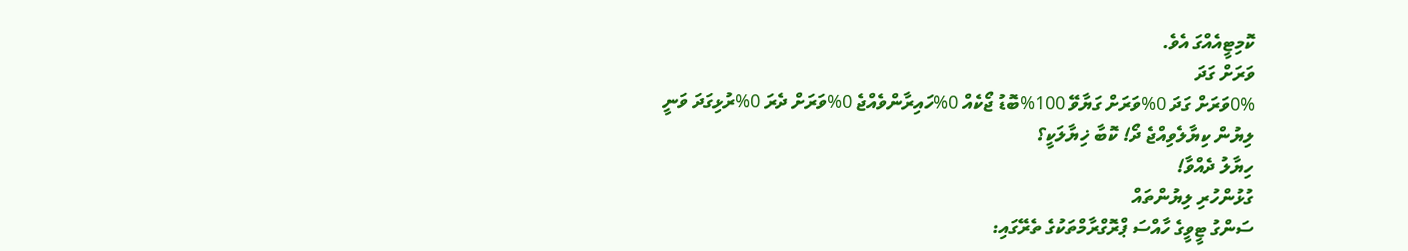ކޮމިޓީއެއްގަ އެވެ.
ވަރަށް ގަދަ
0%ވަރަށް ގަދަ 0%ވަރަށް ގަޔާވޭ 100%ބޮޑު ޖޯކެއް 0%ހައިރާންވެއްޖެ 0%ވަރަށް ދެރަ 0%ރުޅިގަދަ ވަނީ
ލިޔުން ކިޔާލެވިއްޖެ ދޯ! ކޮބާ ޚިޔާލަކީ؟
ހިޔާލު ދެއްވާ!
ގުޅުންހުރި ލިޔުންތައް
ސަންގު ޓީވީގެ ހާއްސަ ޕްރޮގްރާމްތަކުގެ ތެރޭގައި: